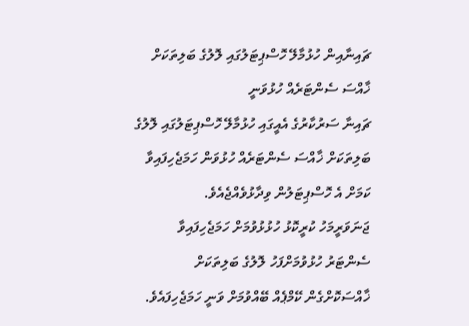ޗައިނާއިން ހުޅުމާލޭ ހޮސްޕިޓަލުގައި ލޮލުގެ ބަލިތަކަށް ޚާއްސަ ސެންޓަރެއް ހުޅުވަނީ
ޗައިނާ ސަރުކާރުގެ އެއީގައި ހުޅުމާލޭ ހޮސްޕިޓަލުގައި ލޮލުގެ ބަލިތަކަށް ޚާއްސަ ސެންޓަރެއް ހުޅުވަން ހަމަޖެހިފައިވާ ކަމަށް އެ ހޮސްޕިޓަލުން ވިދާޅުވެއްޖެއެވެ.
ޖަނަވަރީމަހު ކުރީކޮޅު ހުޅުޅުވުމަށް ހަމަޖެހިފައިވާ ސެންޓަރު ހުޅުވުމަށްފަހު ލޮލުގެ ބަލިތަކަށް ޚާއްސަކޮށްގެން ކޭމްޕެއް ބޭއްވުމަށް ވަނީ ހަމަޖެހިފައެވެ.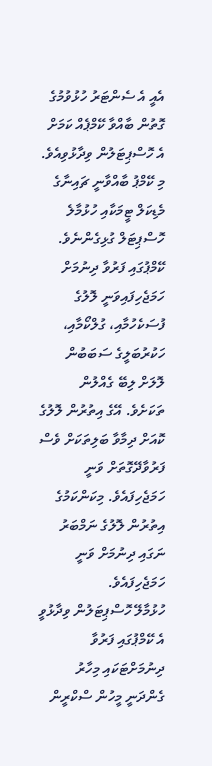އެއީ އެ ސެންޓަރު ހުޅުވުމުގެ ގޮތުން ބާއްވާ ކޭމްޕެއް ކަމަށް އެ ހޮސްޕިޓަލުން ވިދާޅުވިއެވެ.
މި ކޭމްޕު ބާއްވާނީ ޗައިނާގެ މެޑިކަލް ޓީމަކާއި ހުޅުމާލެ ހޮސްޕިޓަލް ގުޅިގެންނެވެ.  ކޭމްޕުގައި ފަރުވާ ދިނުމަށް ހަމަޖެހިފައިވަނީ ލޮލުގެ ފުސަކެހުމާއި، ގުލްކޯމާއި، ހަކުރުބަލީގެ ސަބަބުން ލޮލަށް ލިބޭ ގެއްލުން ތަކަށެވެ. އޭގެ އިތުރުން ލޮލުގެ ކޮއަށް ދިމާވާ ބަލިތަކަށް ވެސް ފަރުވާދޭގޮތަށް ވަނީ ހަމަޖެހިފައެވެ. މިކަންކަމުގެ އިތުރުން ލޮލުގެ ނަމްބަރު ނަގައި ދިނުމަށް ވަނީ ހަމަޖެހިފައެވެ.
ހުޅުމާލޭ ހޮސްޕިޓަލުން ވިދާޅުވީ އެ ކޭމްޕުގައި ފަރުވާ ދިނުމަށްޓަކައި މިހާރު ގެންދަނީ މީހުން ސްކްރީން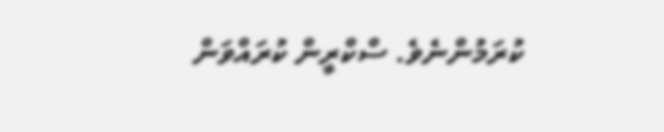ކުރަމުންނެވެ. ސްކްރީން ކުރައްވަން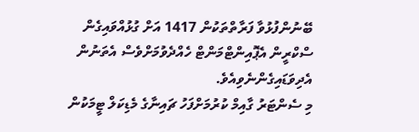ބޭނުންފުޅުވާ ފަރާތްތަކުން 1417 އަށް ގުޅުއްވައިގެން ސްކްރީން އެޕޮއިންޓްމަންޓް ހެއްދެވުމަށްވެސް އެތަނުން އެދިވަޑައިގެންނެވިއެވެ.
މި ސެންޓަރު ގާއިމް ކުރުމަށްފަހު ޗައިނާގެ މެޑިކަލް ޓީމަކުން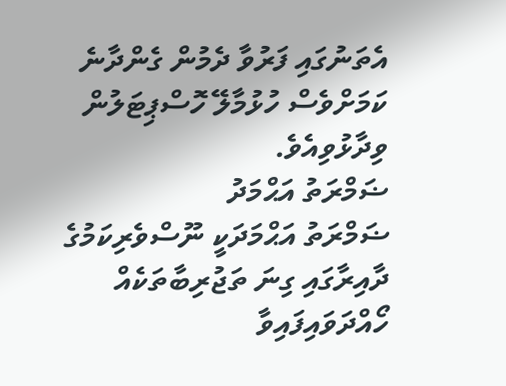އެތަނުގައި ފަރުވާ ދެމުން ގެންދާނެ ކަމަށްވެސް ހުޅުމާލޭ ހޮސްޕިޓަލުން ވިދާޅުވިއެވެ.
ޟަމްރަތު އަޙްމަދު
ޟަމްރަތު އަޙްމަދަކީ ނޫސްވެރިކަމުގެ ދާއިރާގައި ގިނަ ތަޖުރިބާތަކެއް ހޯއްދަވައިފައިވާ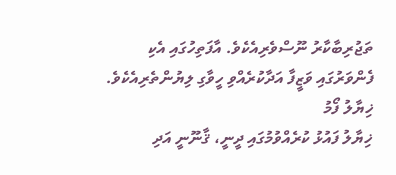ތަޖުރިބާކާރު ނޫސްވެރިއެކެވެ. އާފަތިހުގައި އެކި ފެންވަރުގައި ވަޒީފާ އަދާކުރެއްވި ހީވާގި ލިޔުންތެރިއެކެވެ.
ޚިޔާލު ފޯމު
ޚިޔާލު ފައުޅު ކުރެއްވުމުގައި ދީނީ، ޤާނޫނީ އަދި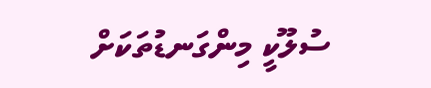ސުލޫކީ މިންގަނޑުތަކަށް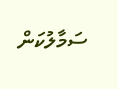ސަމާލުކަން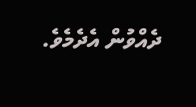ދެއްވުން އެދެމެވެ.